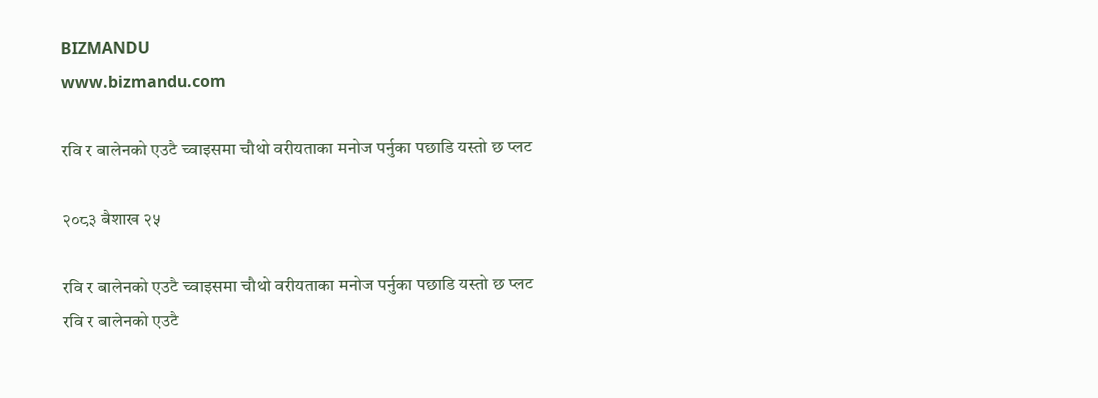BIZMANDU
www.bizmandu.com

रवि र बालेनको एउटै च्वाइसमा चौथो वरीयताका मनोज पर्नुका पछाडि यस्तो छ प्लट

२०८३ बैशाख २५

रवि र बालेनको एउटै च्वाइसमा चौथो वरीयताका मनोज पर्नुका पछाडि यस्तो छ प्लट
रवि र बालेनको एउटै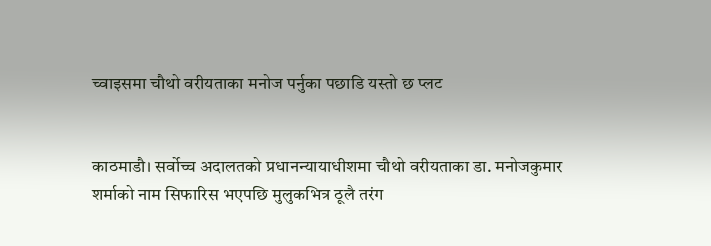च्वाइसमा चौथो वरीयताका मनोज पर्नुका पछाडि यस्तो छ प्लट


काठमाडौ। सर्वोच्च अदालतको प्रधानन्यायाधीशमा चौथो वरीयताका डा. मनोजकुमार शर्माको नाम सिफारिस भएपछि मुलुकभित्र ठूलै तरंग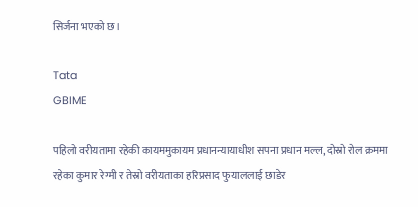सिर्जना भएको छ।

Tata
GBIME

पहिलो वरीयतामा रहेकी कायममुकायम प्रधानन्यायाधीश सपना प्रधान मल्ल, दोस्रो रोल क्रममा रहेका कुमार रेग्मी र तेस्रो वरीयताका हरिप्रसाद फुयाललाई छाडेर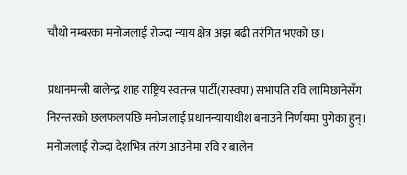चौथो नम्बरका मनोजलाई रोज्दा न्याय क्षेत्र अझ बढी तरंगित भएको छ।

प्रधानमन्त्री बालेन्द्र शाह राष्ट्रिय स्वतन्त्र पार्टी(रास्वपा) सभापति रवि लामिछानेसँग निरन्तरको छलफलपछि मनोजलाई प्रधानन्यायाधीश बनाउने निर्णयमा पुगेका हुन्। मनोजलाई रोज्दा देशभित्र तरंग आउनेमा रवि र बालेन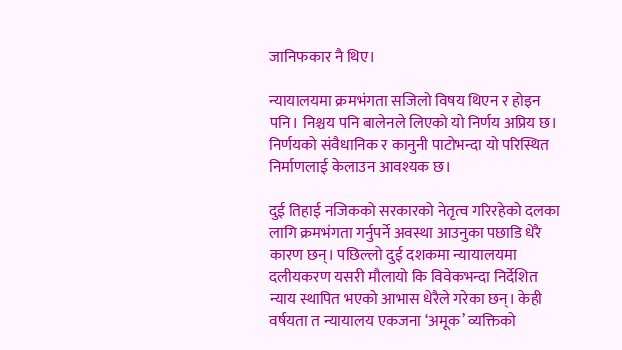जानिफकार नै थिए।

न्यायालयमा क्रमभंगता सजिलो विषय थिएन र होइन पनि। निश्चय पनि बालेनले लिएको यो निर्णय अप्रिय छ। निर्णयको संवैधानिक र कानुनी पाटोभन्दा यो परिस्थित निर्माणलाई केलाउन आवश्यक छ।

दुई तिहाई नजिकको सरकारको नेतृत्व गरिरहेको दलका लागि क्रमभंगता गर्नुपर्ने अवस्था आउनुका पछाडि धेरै कारण छन्। पछिल्लो दुई दशकमा न्यायालयमा दलीयकरण यसरी मौलायो कि विवेकभन्दा निर्देशित न्याय स्थापित भएको आभास धेरैले गरेका छन्। केही वर्षयता त न्यायालय एकजना ‘अमूक’ व्यक्तिको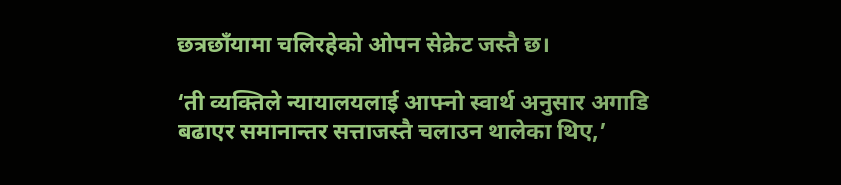छत्रछाँयामा चलिरहेको ओपन सेक्रेट जस्तै छ।

‘ती व्यक्तिले न्यायालयलाई आफ्नो स्वार्थ अनुसार अगाडि बढाएर समानान्तर सत्ताजस्तै चलाउन थालेका थिए,’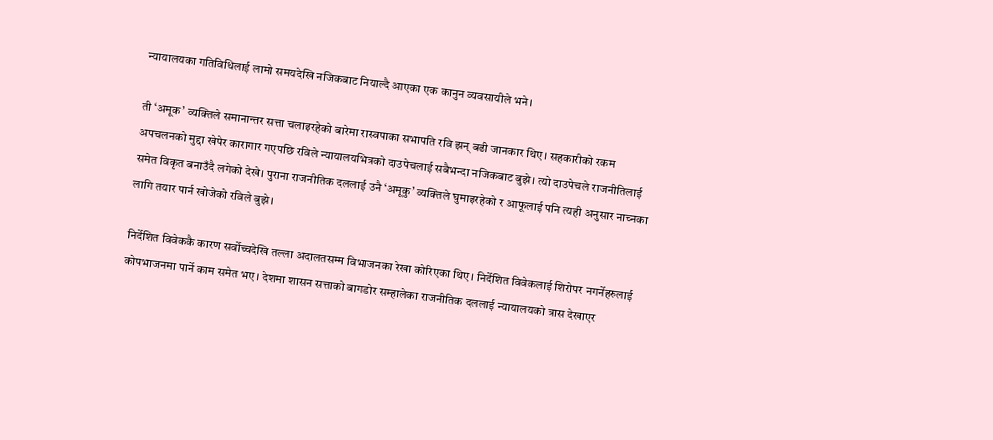न्यायालयका गतिविधिलाई लामो समयदेखि नजिकबाट नियाल्दै आएका एक कानुन व्यवसायीले भने।

ती ‘अमूक’ व्यक्तिले समानान्तर सत्ता चलाइरहेको बारेमा रास्वपाका सभापति रवि झन् बढी जानकार थिए। सहकारीको रकम अपचलनको मुद्दा खेपेर कारागार गएपछि रविले न्यायालयभित्रको दाउपेचलाई सबैभन्दा नजिकबाट बुझे। त्यो दाउपेचले राजनीतिलाई समेत विकृत बनाउँदै लगेको देखे। पुराना राजनीतिक दललाई उनै ‘अमूकु’ व्यक्तिले घुमाइरहेको र आफूलाई पनि त्यही अनुसार नाच्नका लागि तयार पार्न खोजेको रविले बुझे।

निर्देशित विवेककै कारण सर्वोच्चदेखि तल्ला अदालतसम्म विभाजनका रेखा कोरिएका थिए। निर्देशित विवेकलाई शिरोपर नगर्नेहरुलाई कोपभाजनमा पार्ने काम समेत भए। देशमा शासन सत्ताको बागडोर सम्हालेका राजनीतिक दललाई न्यायालयको त्रास देखाएर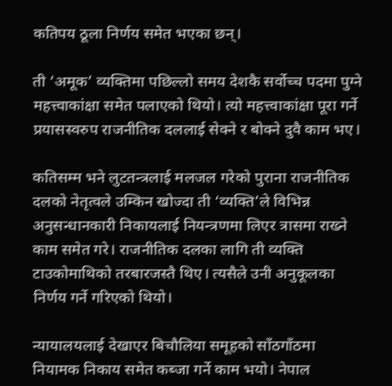कतिपय ठूला निर्णय समेत भएका छन्।

ती ‘अमूक’ व्यक्तिमा पछिल्लो समय देशकै सर्वोच्च पदमा पुग्ने महत्त्वाकांक्षा समेत पलाएको थियो। त्यो महत्त्वाकांक्षा पूरा गर्ने प्रयासस्वरुप राजनीतिक दललाई सेक्ने र बोक्ने दुवै काम भए।

कतिसम्म भने लुटतन्त्रलाई मलजल गरेको पुराना राजनीतिक दलको नेतृत्वले उम्किन खोज्दा ती ‘व्यक्ति’ले विभिन्न अनुसन्धानकारी निकायलाई नियन्त्रणमा लिएर त्रासमा राख्ने काम समेत गरे। राजनीतिक दलका लागि ती व्यक्ति टाउकोमाथिको तरबारजस्तै थिए। त्यसैले उनी अनुकूलका निर्णय गर्ने गरिएको थियो।

न्यायालयलाई देखाएर बिचौलिया समूहको साँठगाँठमा नियामक निकाय समेत कब्जा गर्ने काम भयो। नेपाल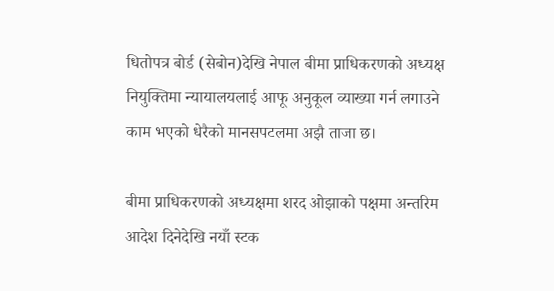धितोपत्र बोर्ड (सेबोन)देखि नेपाल बीमा प्राधिकरणको अध्यक्ष नियुक्तिमा न्यायालयलाई आफू अनुकूल व्याख्या गर्न लगाउने काम भएको धेरैको मानसपटलमा अझै ताजा छ।

बीमा प्राधिकरणको अध्यक्षमा शरद ओझाको पक्षमा अन्तरिम आदेश दिनेदेखि नयाँ स्टक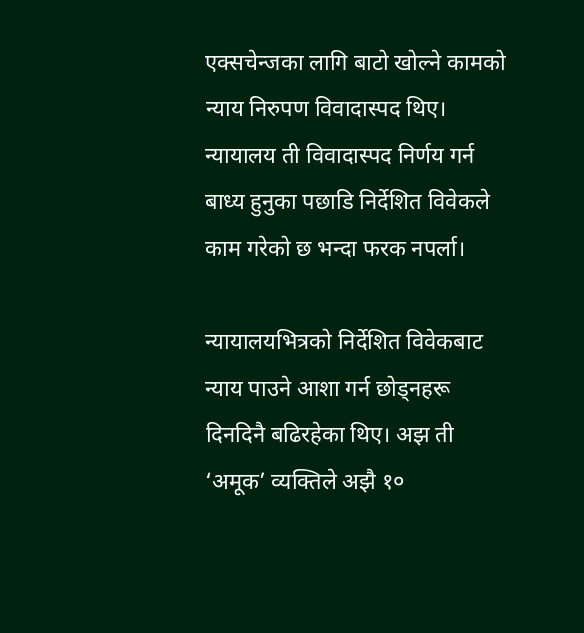एक्सचेन्जका लागि बाटो खोल्ने कामको न्याय निरुपण विवादास्पद थिए। न्यायालय ती विवादास्पद निर्णय गर्न बाध्य हुनुका पछाडि निर्देशित विवेकले काम गरेको छ भन्दा फरक नपर्ला।

न्यायालयभित्रको निर्देशित विवेकबाट न्याय पाउने आशा गर्न छोड्नहरू दिनदिनै बढिरहेका थिए। अझ ती ‘अमूक’ व्यक्तिले अझै १०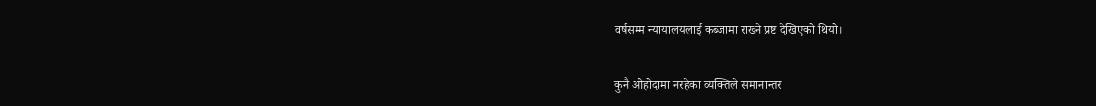वर्षसम्म न्यायालयलाई कब्जामा राख्ने प्रष्ट देखिएको थियो।

कुनै ओहोदामा नरहेका व्यक्तिले समानान्तर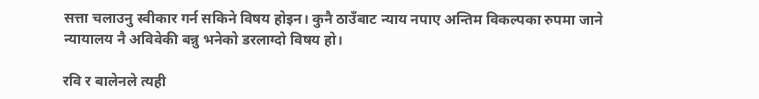सत्ता चलाउनु स्वीकार गर्न सकिने विषय होइन। कुनै ठाउँबाट न्याय नपाए अन्तिम विकल्पका रुपमा जाने न्यायालय नै अविवेकी बन्नु भनेको डरलाग्दो विषय हो।

रवि र बालेनले त्यही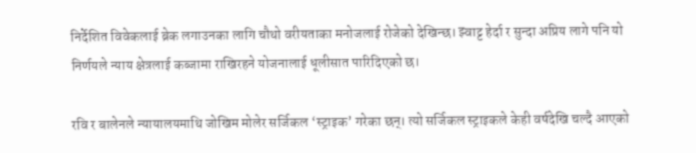निर्देशित विवेकलाई ब्रेक लगाउनका लागि चौथो वरीयताका मनोजलाई रोजेको देखिन्छ। झ्वाट्ट हेर्दा र सुन्दा अप्रिय लागे पनि यो निर्णयले न्याय क्षेत्रलाई कब्जामा राखिरहने योजनालाई धूलीसात पारिदिएको छ।

रवि र बालेनले न्यायालयमाथि जोखिम मोलेर सर्जिकल ‘स्ट्राइक’ गरेका छन्। त्यो सर्जिकल स्ट्राइकले केही वर्षदेखि चल्दै आएको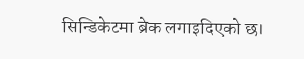सिन्डिकेटमा ब्रेक लगाइदिएको छ।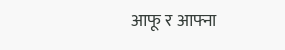आफू र आफ्ना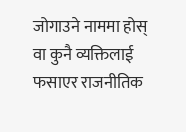जोगाउने नाममा होस् वा कुनै व्यक्तिलाई फसाएर राजनीतिक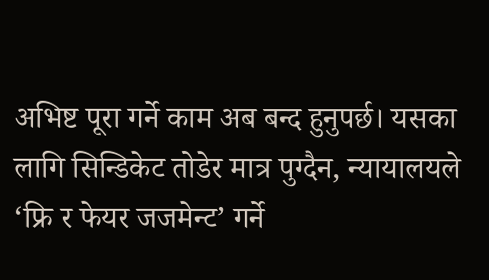अभिष्ट पूरा गर्ने काम अब बन्द हुनुपर्छ। यसका लागि सिन्डिकेट तोडेर मात्र पुग्दैन, न्यायालयले ‘फ्रि र फेयर जजमेन्ट’ गर्ने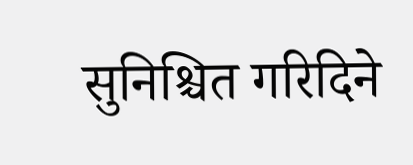सुनिश्चित गरिदिने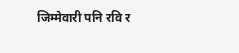जिम्मेवारी पनि रवि र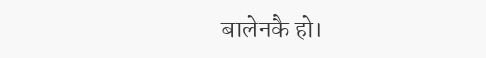बालेनकै हो।